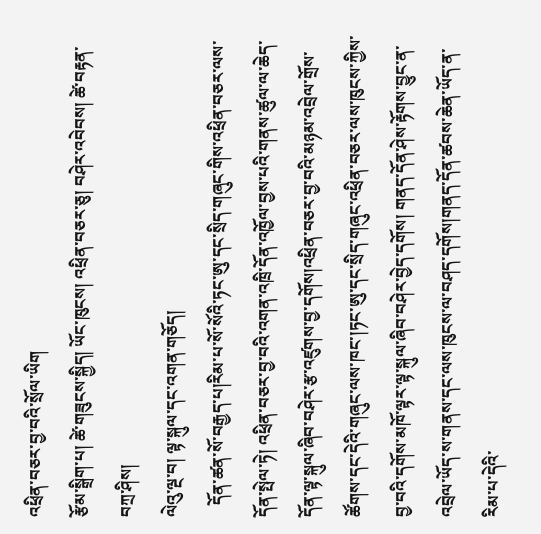འཕྲིན་བཅར་བྱ་བའི་སྲོལ་ཡིག
རྩོམ་སྒྲིག་པ། ཚེ་གཟུངས་སྐྱིད། ཡོང་ཁུངས། འཕྲིན་བཅར་ཅུ། བཤེར་འབེབས། ཚེ་བརྟན་བཀྲ་ཤིས།
ལེའུ་ལྔ་བ། ལྟ་སྐུལ་དང་འགན་གཅོད།
   དོན་ཚན་སོ་བརྒྱད་པ།རིམ་པ་སོ་སོའི་ཏང་ཨུ་དང་སྲིད་གཞུང་གིས་འཕྲིན་བཅར་ལས་དོན་སྤེལ་ཏེ། འཕྲིན་བཅར་བྱ་བའི་འགན་འཁྲི་དོན་འཁྱོལ་བྱས་པའི་གནས་ཚུལ་ལ་ཆེད་དོན་ལྟ་སྐུལ་ཞིབ་བཤེར་རྩ་འཛུགས་བྱ་དགོས།འཕྲིན་བཅར་བྱ་བའི་མཉམ་འབྲེལ་གྲོས་ཚོགས་དང་དེའི་གཞུང་ལས་ཁང་།ཏང་ཨུ་དང་སྲིད་གཞུང་འཕྲིན་བཅར་ལས་ཁུངས་ཀྱིས་བྱ་བའི་དགོས་མཁོ་ལྟར་ལྟ་སྐུལ་ཞིབ་བཤེར་བྱེད་དགོས། གནད་དོན་ཤེས་རྟོགས་བྱུང་ན་འབྲེལ་ཡོད་ས་གནས་དང་ལས་ཁུངས་ལ་བཤད་དགོས།གནད་དོན་ཚབས་ཆེན་ཡོད་ན་རིམ་པ་དེའི་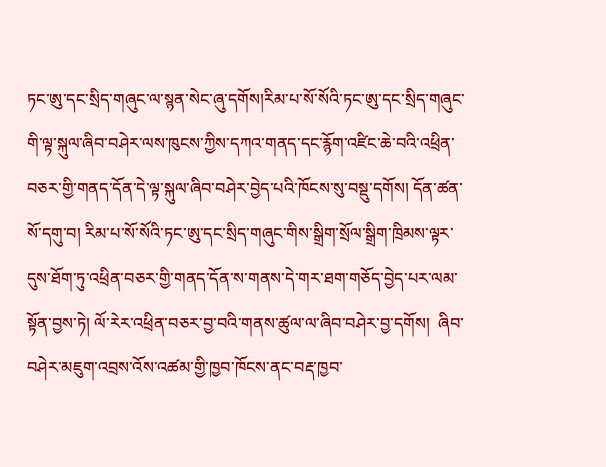ཏང་ཨུ་དང་སྲིད་གཞུང་ལ་སྙན་སེང་ཞུ་དགོས།རིམ་པ་སོ་སོའི་ཏང་ཨུ་དང་སྲིད་གཞུང་གི་ལྟ་སྐུལ་ཞིབ་བཤེར་ལས་ཁུངས་ཀྱིས་དཀའ་གནད་དང་རྙོག་འཛིང་ཆེ་བའི་འཕྲིན་བཅར་གྱི་གནད་དོན་དེ་ལྟ་སྐུལ་ཞིབ་བཤེར་བྱེད་པའི་ཁོངས་སུ་བསྡུ་དགོས། དོན་ཚན་སོ་དགུ་བ། རིམ་པ་སོ་སོའི་ཏང་ཨུ་དང་སྲིད་གཞུང་གིས་སྒྲིག་སྲོལ་སྒྲིག་ཁྲིམས་ལྟར་དུས་ཐོག་ཏུ་འཕྲིན་བཅར་གྱི་གནད་དོན་ས་གནས་དེ་གར་ཐག་གཅོད་བྱེད་པར་ལམ་སྟོན་བྱས་ཏེ། ལོ་རེར་འཕྲིན་བཅར་བྱ་བའི་གནས་ཚུལ་ལ་ཞིབ་བཤེར་བྱ་དགོས།  ཞིབ་བཤེར་མཇུག་འབྲས་འོས་འཚམ་གྱི་ཁྱབ་ཁོངས་ནང་བརྡ་ཁྱབ་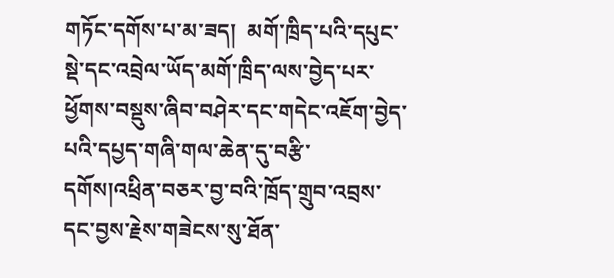གཏོང་དགོས་པ་མ་ཟད།  མགོ་ཁྲིད་པའི་དཔུང་སྡེ་དང་འབྲེལ་ཡོད་མགོ་ཁྲིད་ལས་བྱེད་པར་ཕྱོགས་བསྡུས་ཞིབ་བཤེར་དང་གདེང་འཇོག་བྱེད་པའི་དཔྱད་གཞི་གལ་ཆེན་དུ་བརྩི་དགོས།འཕྲིན་བཅར་བྱ་བའི་ཁྲོད་གྲུབ་འབྲས་དང་བྱས་རྗེས་གཟེངས་སུ་ཐོན་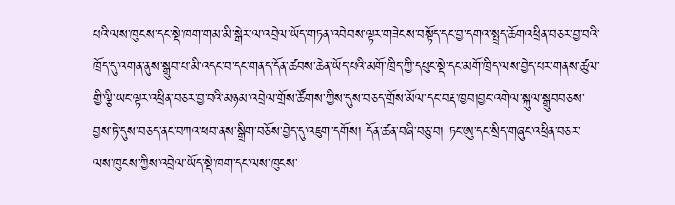པའི་ལས་ཁུངས་དང་སྡེ་ཁག་གམ་མི་སྒེར་ལ་འབྲེལ་ཡོད་གཏན་འབེབས་ལྟར་གཟེངས་བསྟོད་དང་བྱ་དགའ་སྤྲད་ཆོགའཕྲིན་བཅར་བྱ་བའི་ཁྲོད་དུ་འགན་ནུས་སྒྲུབ་པ་མི་འདང་བ་དང་གནད་དོན་ཚབས་ཆེན་ཡོད་པའི་མགོ་ཁྲིད་ཀྱི་དཔུང་སྡེ་དང་མགོ་ཁྲིད་ལས་བྱེད་པར་གནས་ཚུལ་གྱི་ལྕི་ཡང་ལྟར་འཕྲིན་བཅར་བྱ་བའི་མཉམ་འབྲེལ་གྲོས་ཚོགས་ཀྱིས་དུས་བཅད་གྲོས་མོལ་དང་བརྡ་ཁྱབ།བྱང་འགེལ་སྐུལ་སྒྲུབབཅས་བྱས་ཏེ་དུས་བཅད་ནང་བཀའ་ཕབ་ནས་སྒྲིག་བཅོས་བྱེད་དུ་འཇུག་དགོས། དོན་ཚན་བཞི་བཅུ་བ། ཏང་ཨུ་དང་སྲིད་གཞུང་འཕྲིན་བཅར་ལས་ཁུངས་ཀྱིས་འབྲེལ་ཡོད་སྡེ་ཁག་དང་ལས་ཁུངས་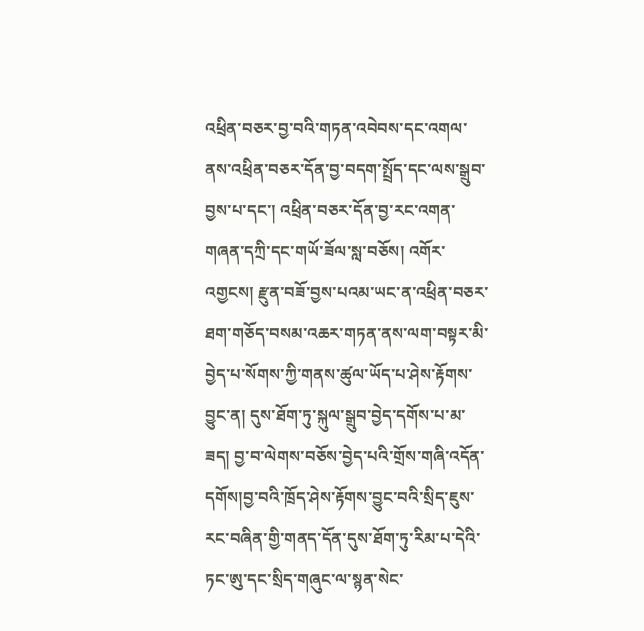འཕྲིན་བཅར་བྱ་བའི་གཏན་འབེབས་དང་འགལ་ནས་འཕྲིན་བཅར་དོན་བྱ་བདག་སྤྲོད་དང་ལས་སྒྲུབ་བྱས་པ་དང་། འཕྲིན་བཅར་དོན་བྱ་རང་འགན་གཞན་དཀྲི་དང་གཡོ་ཟོལ་སླ་བཅོས། འགོར་འགྱངས། རྫུན་བཟོ་བྱས་པའམ་ཡང་ན་འཕྲིན་བཅར་ཐག་གཅོད་བསམ་འཆར་གཏན་ནས་ལག་བསྟར་མི་བྱེད་པ་སོགས་ཀྱི་གནས་ཚུལ་ཡོད་པ་ཤེས་རྟོགས་བྱུང་ན། དུས་ཐོག་ཏུ་སྐུལ་སྒྲུབ་བྱེད་དགོས་པ་མ་ཟད། བྱ་བ་ལེགས་བཅོས་བྱེད་པའི་གྲོས་གཞི་འདོན་དགོས།བྱ་བའི་ཁྲོད་ཤེས་རྟོགས་བྱུང་བའི་སྲིད་ཇུས་རང་བཞིན་གྱི་གནད་དོན་དུས་ཐོག་ཏུ་རིམ་པ་དེའི་ཏང་ཨུ་དང་སྲིད་གཞུང་ལ་སྙན་སེང་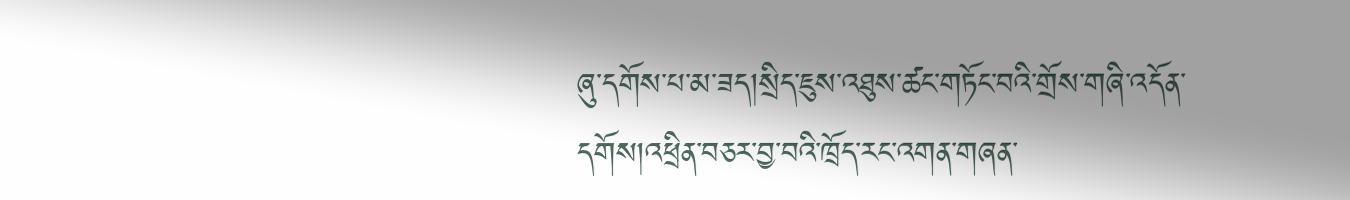ཞུ་དགོས་པ་མ་ཟད།སྲིད་ཇུས་འཐུས་ཚང་གཏོང་བའི་གྲོས་གཞི་འདོན་དགོས།འཕྲིན་བཅར་བྱ་བའི་ཁྲོད་རང་འགན་གཞན་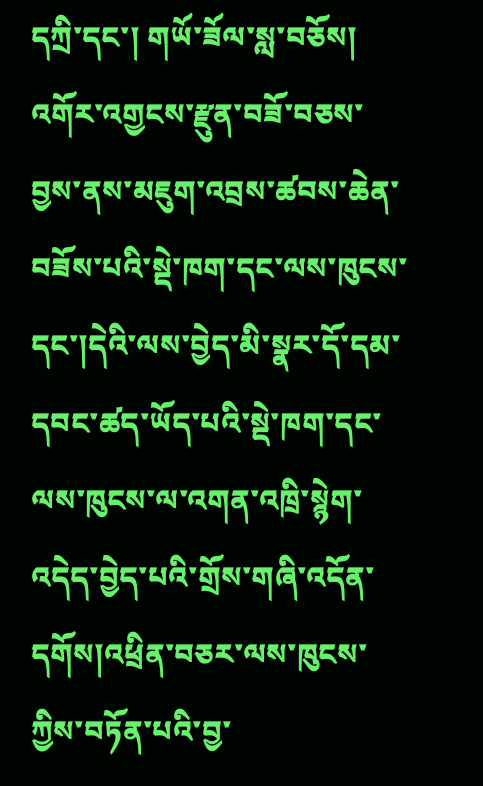དཀྲི་དང་། གཡོ་ཟོལ་སླ་བཅོས། འགོར་འགྱངས་རྫུན་བཟོ་བཅས་བྱས་ནས་མཇུག་འབྲས་ཚབས་ཆེན་བཟོས་པའི་སྡེ་ཁག་དང་ལས་ཁུངས་དང་།དེའི་ལས་བྱེད་མི་སྣར་དོ་དམ་དབང་ཚད་ཡོད་པའི་སྡེ་ཁག་དང་ལས་ཁུངས་ལ་འགན་འཁྲི་སྙེག་འདེད་བྱེད་པའི་གྲོས་གཞི་འདོན་དགོས།འཕྲིན་བཅར་ལས་ཁུངས་ཀྱིས་བཏོན་པའི་བྱ་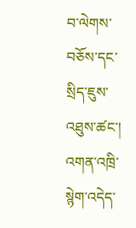བ་ལེགས་བཅོས་དང་སྲིད་ཇུས་འཐུས་ཚང་། འགན་འཁྲི་སྙེག་འདེད་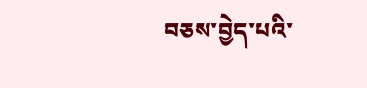བཅས་བྱེད་པའི་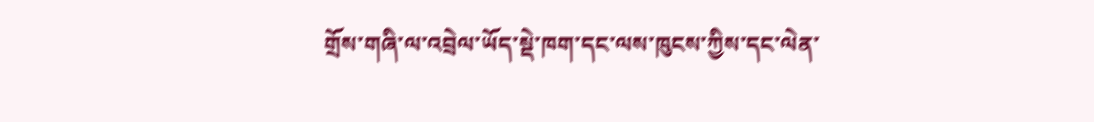གྲོས་གཞི་ལ་འབྲེལ་ཡོད་སྡེ་ཁག་དང་ལས་ཁུངས་ཀྱིས་དང་ལེན་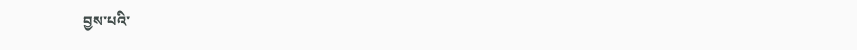བྱས་པའི་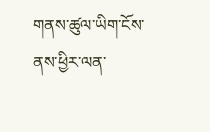གནས་ཚུལ་ཡིག་ངོས་ནས་ཕྱིར་ལན་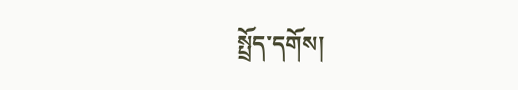སྤྲོད་དགོས།